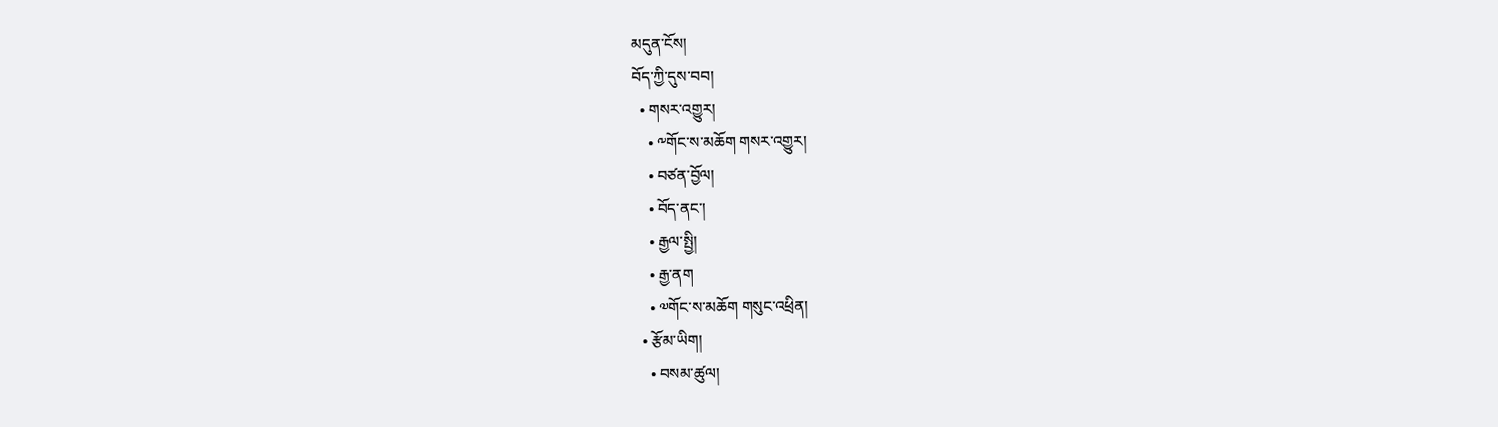མདུན་ངོས།
བོད་ཀྱི་དུས་བབ།
  • གསར་འགྱུར།
    • ༸གོང་ས་མཆོག གསར་འགྱུར།
    • བཙན་བྱོལ།
    • བོད་ནང་།
    • རྒྱལ་སྤྱི།
    • རྒྱ་ནག
    • ༧གོང་ས་མཆོག གསུང་འཕྲིན།
  • རྩོམ་ཡིག།
    • བསམ་ཚུལ།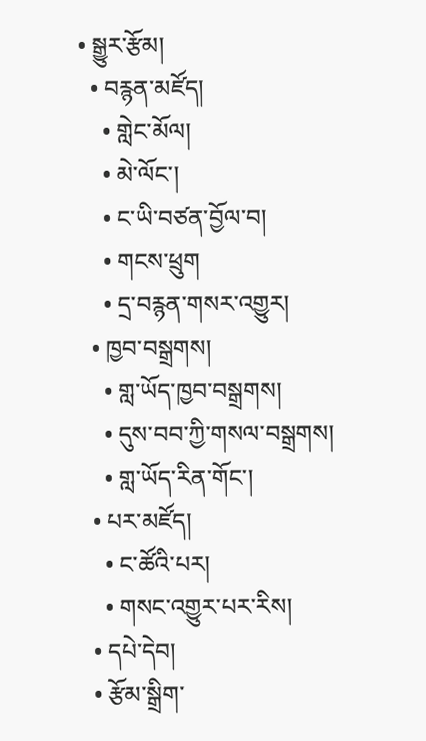• སྒྱུར་རྩོམ།
  • བརྙན་མཛོད།
    • གླེང་མོལ།
    • མེ་ལོང་།
    • ང་ཡི་བཙན་བྱོལ་བ།
    • གངས་ཕྲུག
    • དྲ་བརྙན་གསར་འགྱུར།
  • ཁྱབ་བསྒྲགས།
    • གླ་ཡོད་ཁྱབ་བསྒྲགས།
    • དུས་བབ་ཀྱི་གསལ་བསྒྲགས།
    • གླ་ཡོད་རིན་གོང་།
  • པར་མཛོད།
    • ང་ཚོའི་པར།
    • གསང་འགྱུར་པར་རིས།
  • དཔེ་དེབ།
  • རྩོམ་སྒྲིག་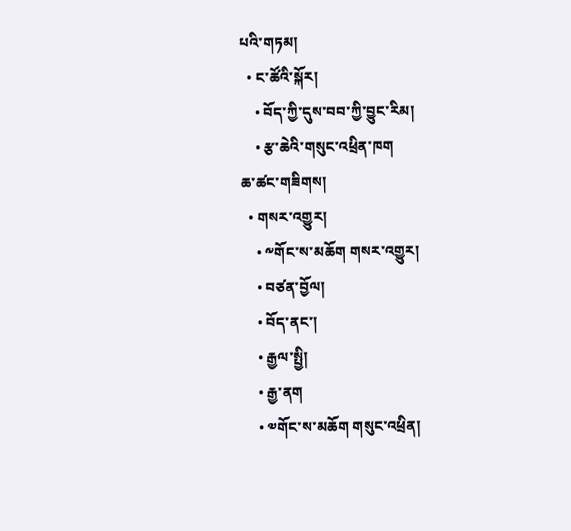པའི་གཏམ།
  • ང་ཚོའི་སྐོར།
    • བོད་ཀྱི་དུས་བབ་ཀྱི་བྱུང་རིམ།
    • རྩ་ཆེའི་གསུང་འཕྲིན་ཁག
ཆ་ཚང་གཟིགས།
  • གསར་འགྱུར།
    • ༸གོང་ས་མཆོག གསར་འགྱུར།
    • བཙན་བྱོལ།
    • བོད་ནང་།
    • རྒྱལ་སྤྱི།
    • རྒྱ་ནག
    • ༧གོང་ས་མཆོག གསུང་འཕྲིན།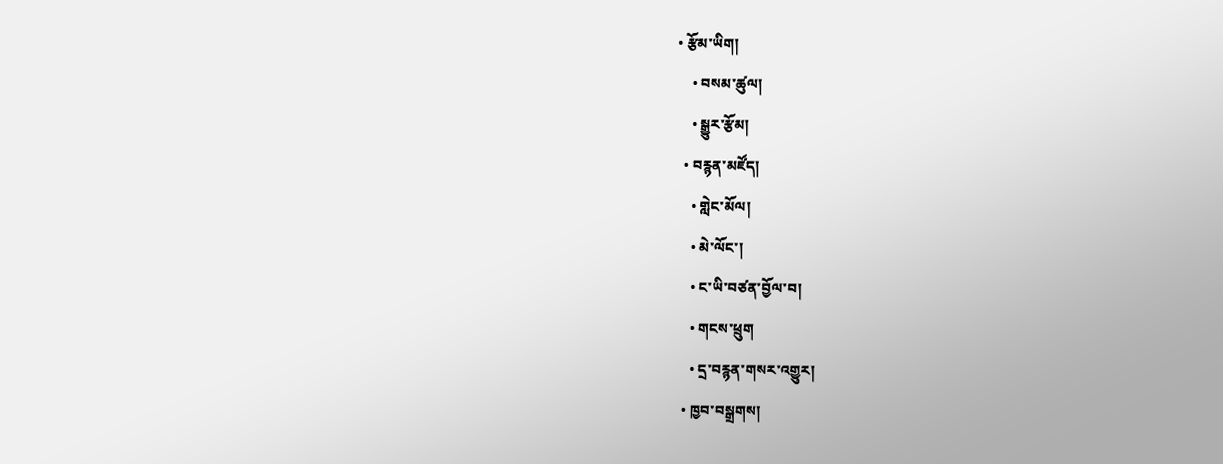• རྩོམ་ཡིག།
    • བསམ་ཚུལ།
    • སྒྱུར་རྩོམ།
  • བརྙན་མཛོད།
    • གླེང་མོལ།
    • མེ་ལོང་།
    • ང་ཡི་བཙན་བྱོལ་བ།
    • གངས་ཕྲུག
    • དྲ་བརྙན་གསར་འགྱུར།
  • ཁྱབ་བསྒྲགས།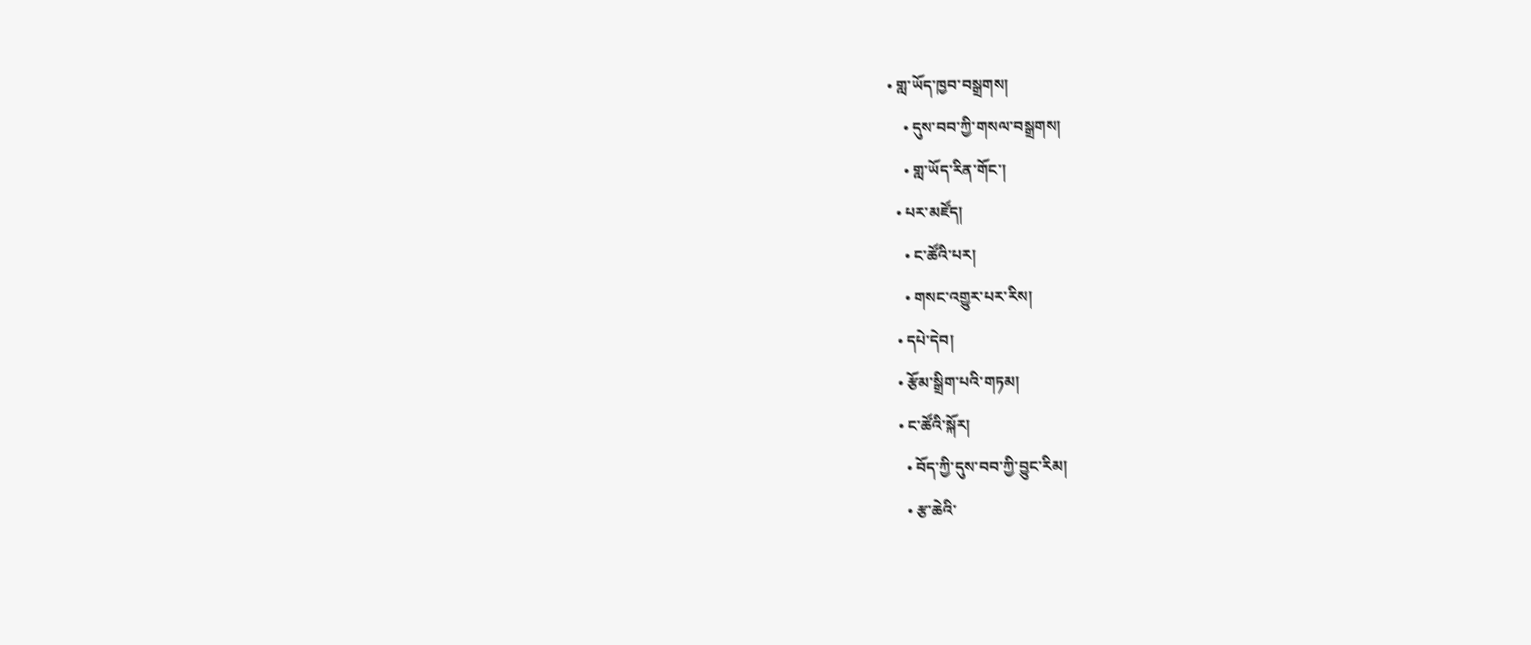• གླ་ཡོད་ཁྱབ་བསྒྲགས།
    • དུས་བབ་ཀྱི་གསལ་བསྒྲགས།
    • གླ་ཡོད་རིན་གོང་།
  • པར་མཛོད།
    • ང་ཚོའི་པར།
    • གསང་འགྱུར་པར་རིས།
  • དཔེ་དེབ།
  • རྩོམ་སྒྲིག་པའི་གཏམ།
  • ང་ཚོའི་སྐོར།
    • བོད་ཀྱི་དུས་བབ་ཀྱི་བྱུང་རིམ།
    • རྩ་ཆེའི་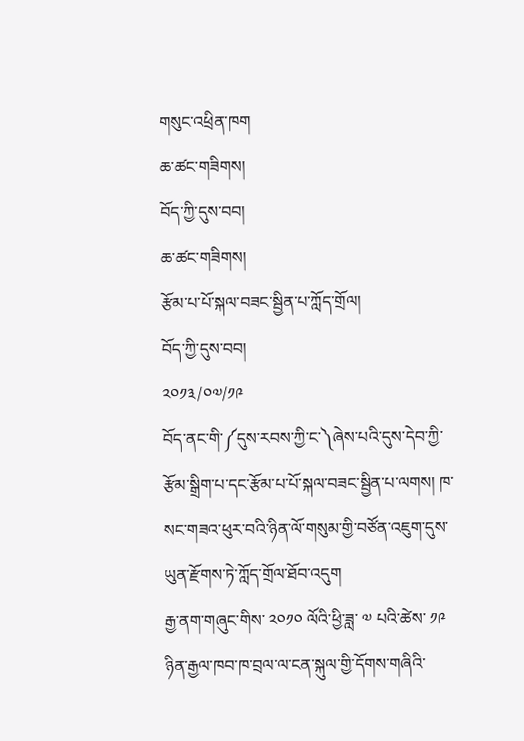གསུང་འཕྲིན་ཁག
ཆ་ཚང་གཟིགས།
བོད་ཀྱི་དུས་བབ།
ཆ་ཚང་གཟིགས།
རྩོམ་པ་པོ་སྐལ་བཟང་སྦྱིན་པ་ཀློད་གྲོལ།
བོད་ཀྱི་དུས་བབ།
༢༠༡༣/༠༧/༡༩
བོད་ནང་གི་༼དུས་རབས་ཀྱི་ང་༽ཞེས་པའི་དུས་དེབ་ཀྱི་རྩོམ་སྒྲིག་པ་དང་རྩོམ་པ་པོ་སྐལ་བཟང་སྦྱིན་པ་ལགས། ཁ་སང་གཟའ་ཕུར་བའི་ཉིན་ལོ་གསུམ་གྱི་བཙོན་འཇུག་དུས་ཡུན་རྫོགས་ཏེ་ཀློད་གྲོལ་ཐོབ་འདུག
རྒྱ་ནག་གཞུང་གིས་ ༢༠༡༠ ལོའི་ཕྱི་ཟླ་ ༧ པའི་ཚེས་ ༡༩ ཉིན་རྒྱལ་ཁབ་ཁ་བྲལ་ལ་ངན་སྐུལ་གྱི་དོགས་གཞིའི་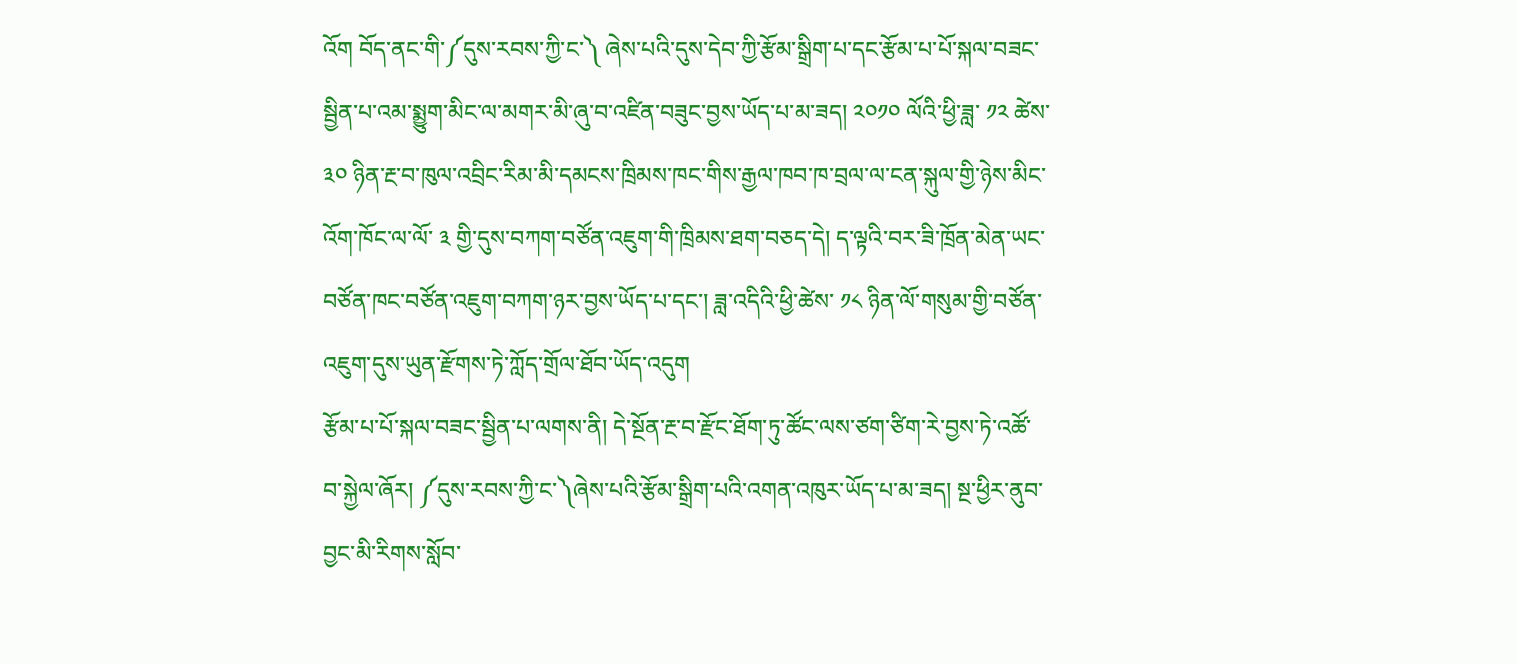འོག བོད་ནང་གི་༼དུས་རབས་ཀྱི་ང་༽ ཞེས་པའི་དུས་དེབ་ཀྱི་རྩོམ་སྒྲིག་པ་དང་རྩོམ་པ་པོ་སྐལ་བཟང་སྦྱིན་པ་འམ་སྨྱུག་མིང་ལ་མགར་མི་ཞུ་བ་འཛིན་བཟུང་བྱས་ཡོད་པ་མ་ཟད། ༢༠༡༠ ལོའི་ཕྱི་ཟླ་ ༡༢ ཚེས་ ༣༠ ཉིན་རྔ་བ་ཁུལ་འབྲིང་རིམ་མི་དམངས་ཁྲིམས་ཁང་གིས་རྒྱལ་ཁབ་ཁ་བྲལ་ལ་ངན་སྐུལ་གྱི་ཉེས་མིང་འོག་ཁོང་ལ་ལོ་ ༣ གྱི་དུས་བཀག་བཙོན་འཇུག་གི་ཁྲིམས་ཐག་བཅད་དེ། ད་ལྟའི་བར་ཟི་ཁྲོན་མེན་ཡང་བཙོན་ཁང་བཙོན་འཇུག་བཀག་ཉར་བྱས་ཡོད་པ་དང་། ཟླ་འདིའི་ཕྱི་ཚེས་ ༡༨ ཉིན་ལོ་གསུམ་གྱི་བཙོན་འཇུག་དུས་ཡུན་རྫོགས་ཏེ་ཀློད་གྲོལ་ཐོབ་ཡོད་འདུག
རྩོམ་པ་པོ་སྐལ་བཟང་སྦྱིན་པ་ལགས་ནི། དེ་སྔོན་རྔ་བ་རྫོང་ཐོག་ཏུ་ཚོང་ལས་ཙག་ཙིག་རེ་བྱས་ཏེ་འཚོ་བ་སྐྱེལ་ཞོར། ༼དུས་རབས་ཀྱི་ང་༽ཞེས་པའི་རྩོམ་སྒྲིག་པའི་འགན་འཁུར་ཡོད་པ་མ་ཟད། སྔ་ཕྱིར་ནུབ་བྱང་མི་རིགས་སློབ་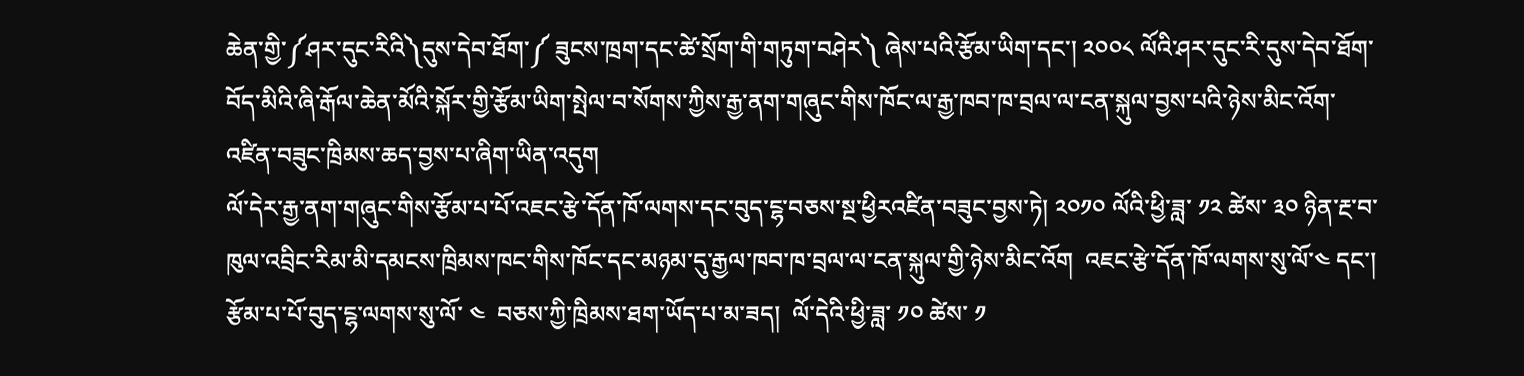ཆེན་གྱི་༼ཤར་དུང་རིའི༽དུས་དེབ་ཐོག་༼ ཟུངས་ཁྲག་དང་ཚེ་སྲོག་གི་གཏུག་བཤེར༽ ཞེས་པའི་རྩོམ་ཡིག་དང་། ༢༠༠༨ ལོའི་ཤར་དུང་རི་དུས་དེབ་ཐོག་བོད་མིའི་ཞི་རྒོལ་ཆེན་མོའི་སྐོར་གྱི་རྩོམ་ཡིག་སྤེལ་བ་སོགས་ཀྱིས་རྒྱ་ནག་གཞུང་གིས་ཁོང་ལ་རྒྱ་ཁབ་ཁ་བྲལ་ལ་ངན་སྐུལ་བྱས་པའི་ཉེས་མིང་འོག་འཛིན་བཟུང་ཁྲིམས་ཆད་བྱས་པ་ཞིག་ཡིན་འདུག
ལོ་དེར་རྒྱ་ནག་གཞུང་གིས་རྩོམ་པ་པོ་འཇང་རྩེ་དོན་ཁོ་ལགས་དང་བུད་ངྷ་བཅས་སྔ་ཕྱིརའཛིན་བཟུང་བྱས་ཏེ། ༢༠༡༠ ལོའི་ཕྱི་ཟླ་ ༡༢ ཚེས་ ༣༠ ཉིན་རྔ་བ་ཁུལ་འབྲིང་རིམ་མི་དམངས་ཁྲིམས་ཁང་གིས་ཁོང་དང་མཉམ་དུ་རྒྱལ་ཁབ་ཁ་བྲལ་ལ་ངན་སྐུལ་གྱི་ཉེས་མིང་འོག  འཇང་རྩེ་དོན་ཁོ་ལགས་སུ་ལོ་༤ དང་། རྩོམ་པ་པོ་བུད་ངྷ་ལགས་སུ་ལོ་ ༤  བཅས་ཀྱི་ཁྲིམས་ཐག་ཡོད་པ་མ་ཟད།  ལོ་དེའི་ཕྱི་ཟླ་ ༡༠ ཚེས་ ༡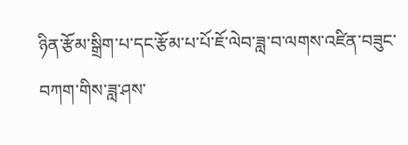ཉིན་རྩོམ་སྒྲིག་པ་དང་རྩོམ་པ་པོ་ཇོ་ལེབ་ཟླ་བ་ལགས་འཛིན་བཟུང་བཀག་གིས་ཟླ་ཤས་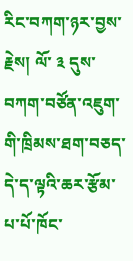རིང་བཀག་ཉར་བྱས་རྗེས། ལོ་ ༣ དུས་བཀག་བཙོན་འཇུག་གི་ཁྲིམས་ཐག་བཅད་དེ་ད་ལྟའི་ཆར་རྩོམ་པ་པོ་ཁོང་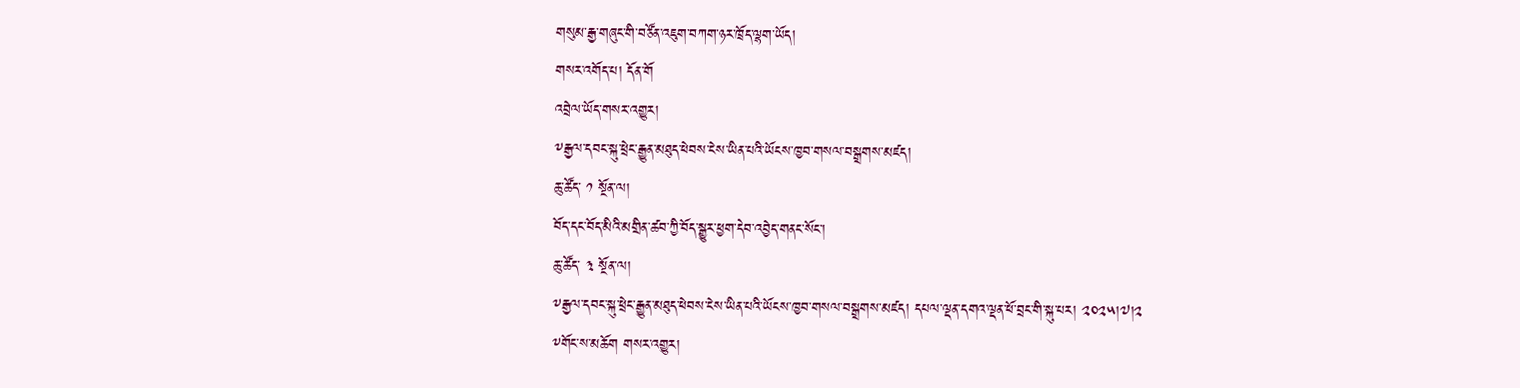གསུམ་རྒྱ་གཞུང་གི་བཙོན་འཇུག་བཀག་ཉར་ཁྲོད་ལྷག་ཡོད།
གསར་འགོད་པ། དོན་གོ
འབྲེལ་ཡོད་གསར་འགྱུར།
༸རྒྱལ་དབང་སྐུ་ཕྲེང་རྒྱུན་མཐུད་ཕེབས་ངེས་ཡིན་པའི་ཡོངས་ཁྱབ་གསལ་བསྒྲགས་མཛད།
ཆུ་ཚོད་ ༡ སྔོན་ལ།
བོད་དང་བོད་མིའི་མགྲིན་ཚབ་ཀྱི་བོད་སྒྱུར་ཕྱག་དེབ་འབྱེད་གནང་སོང་།
ཆུ་ཚོད་ ༣ སྔོན་ལ།
༸རྒྱལ་དབང་སྐུ་ཕྲེང་རྒྱུན་མཐུད་ཕེབས་ངེས་ཡིན་པའི་ཡོངས་ཁྱབ་གསལ་བསྒྲགས་མཛད། དཔལ་ལྡན་དགའ་ལྡན་ཕོ་བྲང་གི་སྐུ་པར། ༢༠༢༥།༧།༢
༸གོང་ས་མཆོག གསར་འགྱུར།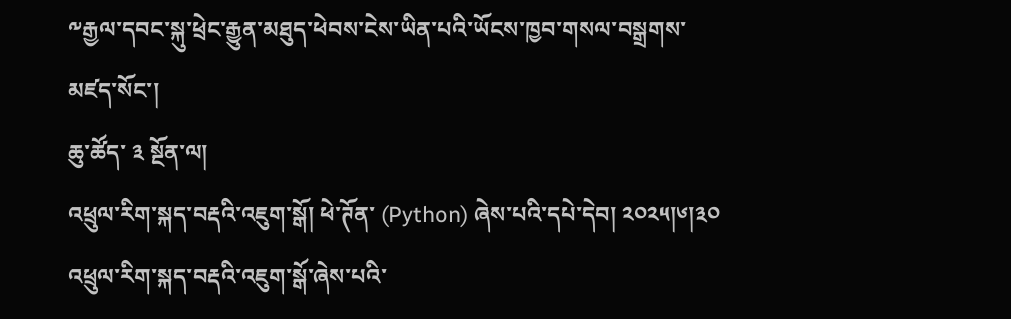༸རྒྱལ་དབང་སྐུ་ཕྲེང་རྒྱུན་མཐུད་ཕེབས་ངེས་ཡིན་པའི་ཡོངས་ཁྱབ་གསལ་བསྒྲགས་མཛད་སོང་།
ཆུ་ཚོད་ ༣ སྔོན་ལ།
འཕྲུལ་རིག་སྐད་བརྡའི་འཇུག་སྒོ། ཕེ་ཊོན་ (Python) ཞེས་པའི་དཔེ་དེབ། ༢༠༢༥།༦།༣༠
འཕྲུལ་རིག་སྐད་བརྡའི་འཇུག་སྒོ་ཞེས་པའི་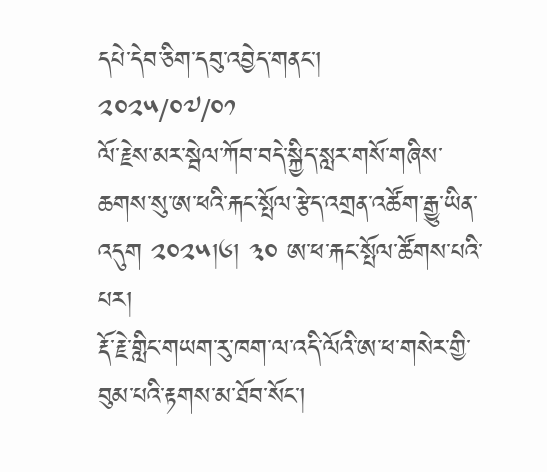དཔེ་དེབ་ཅིག་དབུ་འབྱེད་གནང་།
༢༠༢༥/༠༧/༠༡
ལོ་རྗེས་མར་སྦེལ་ཀོབ་བདེ་སྐྱིད་སླར་གསོ་གཞིས་ཆགས་སུ་ཨ་ཕའི་རྐང་སྤོལ་རྩེད་འགྲན་འཚོག་རྒྱུ་ཡིན་འདུག ༢༠༢༥།༦། ༣༠ ཨ་ཕ་རྐང་སྤོལ་ཚོགས་པའི་པར།
རྡོ་རྗེ་གླིང་གཡག་རུ་ཁག་ལ་འདི་ལོའི་ཨ་ཕ་གསེར་གྱི་བུམ་པའི་རྟགས་མ་ཐོབ་སོང་།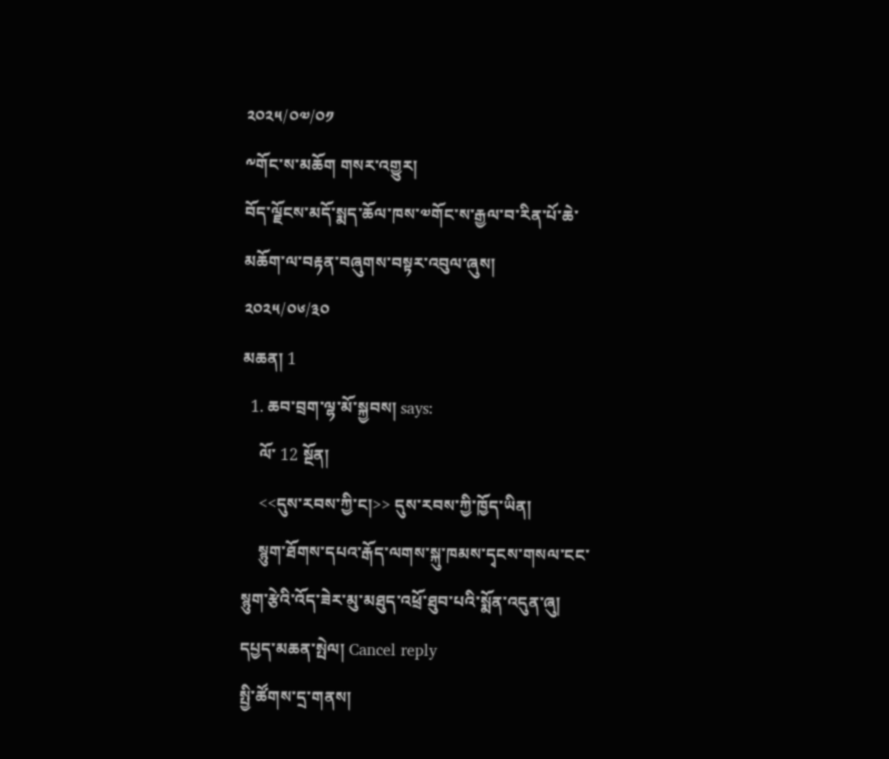༢༠༢༥/༠༧/༠༡
༸གོང་ས་མཆོག གསར་འགྱུར།
བོད་ལྗོངས་མདོ་སྨད་ཆོལ་ཁས་༧གོང་ས་རྒྱལ་བ་རིན་པོ་ཆེ་མཆོག་ལ་བརྟན་བཞུགས་བསྟར་འབུལ་ཞུས།
༢༠༢༥/༠༦/༣༠
མཆན། 1
  1. ཆབ་བྲག་ལྷ་མོ་སྐྱབས། says:
    ལོ་ 12 སྔོན།
    <<དུས་རབས་ཀྱི་ང།>> དུས་རབས་ཀྱི་ཁྱོད་ཡིན།
    སྙུག་ཐོགས་དཔའ་རྒོད་ལགས་སྐུ་ཁམས་དྭངས་གསལ་ངང་སྙུག་རྩེའི་འོད་ཟེར་མུ་མཐུད་འཕྲོ་ཐུབ་པའི་སྨོན་འདུན་ཞུ།
དཔྱད་མཆན་སྤེལ། Cancel reply
སྤྱི་ཚོགས་དྲ་གནས།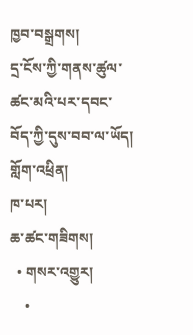ཁྱབ་བསྒྲགས།
དྲ་ངོས་ཀྱི་གནས་ཚུལ་ཚང་མའི་པར་དབང་བོད་ཀྱི་དུས་བབ་ལ་ཡོད།
གློག་འཕྲིན།
ཁ་པར།
ཆ་ཚང་གཟིགས།
  • གསར་འགྱུར།
    •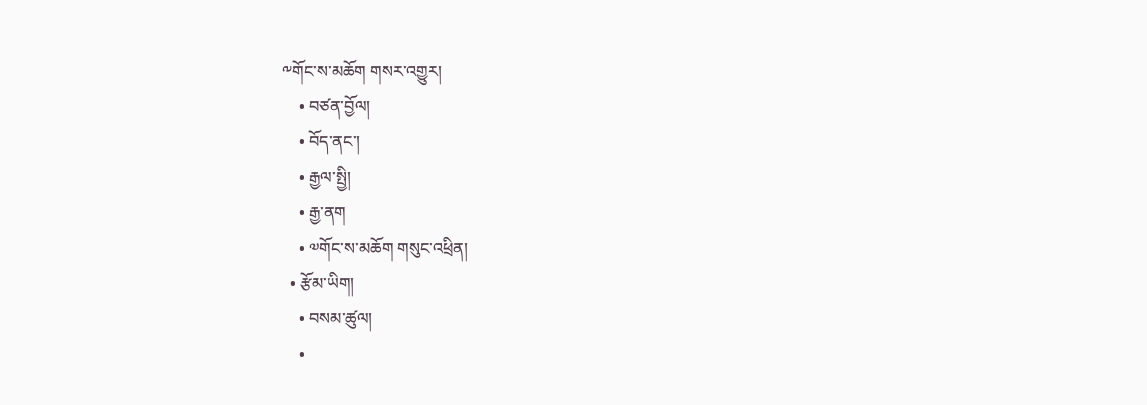༸གོང་ས་མཆོག གསར་འགྱུར།
    • བཙན་བྱོལ།
    • བོད་ནང་།
    • རྒྱལ་སྤྱི།
    • རྒྱ་ནག
    • ༧གོང་ས་མཆོག གསུང་འཕྲིན།
  • རྩོམ་ཡིག།
    • བསམ་ཚུལ།
    •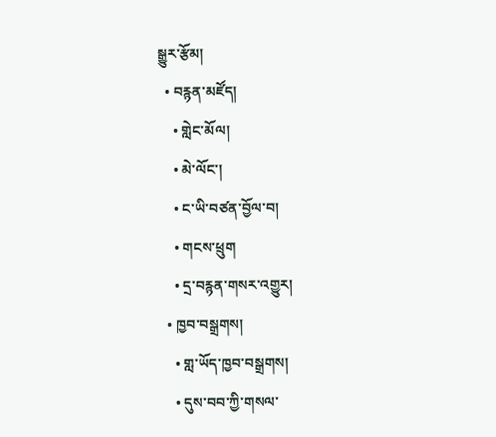སྒྱུར་རྩོམ།
  • བརྙན་མཛོད།
    • གླེང་མོལ།
    • མེ་ལོང་།
    • ང་ཡི་བཙན་བྱོལ་བ།
    • གངས་ཕྲུག
    • དྲ་བརྙན་གསར་འགྱུར།
  • ཁྱབ་བསྒྲགས།
    • གླ་ཡོད་ཁྱབ་བསྒྲགས།
    • དུས་བབ་ཀྱི་གསལ་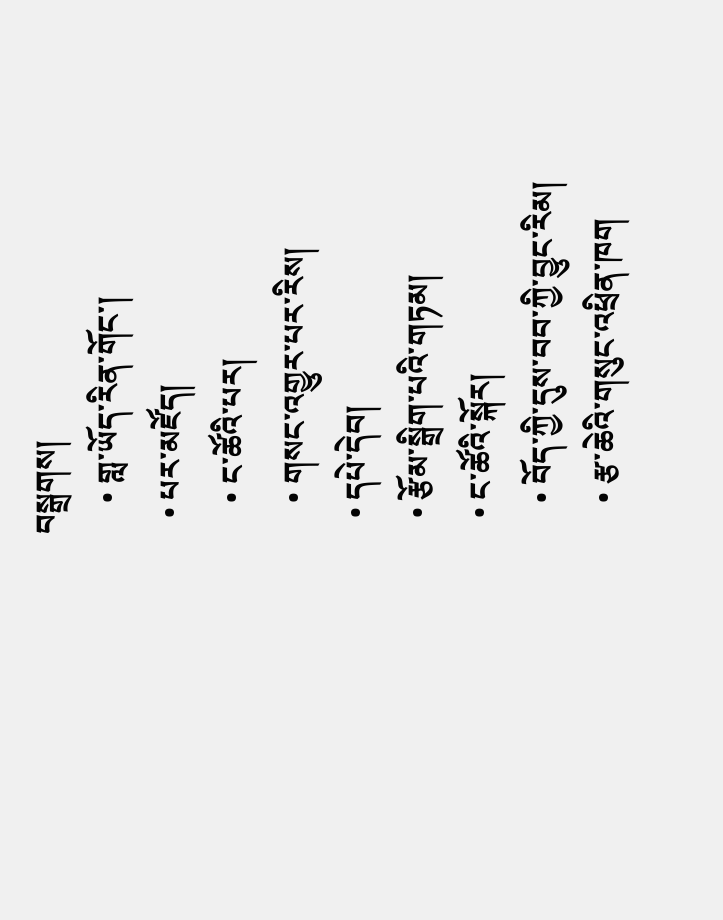བསྒྲགས།
    • གླ་ཡོད་རིན་གོང་།
  • པར་མཛོད།
    • ང་ཚོའི་པར།
    • གསང་འགྱུར་པར་རིས།
  • དཔེ་དེབ།
  • རྩོམ་སྒྲིག་པའི་གཏམ།
  • ང་ཚོའི་སྐོར།
    • བོད་ཀྱི་དུས་བབ་ཀྱི་བྱུང་རིམ།
    • རྩ་ཆེའི་གསུང་འཕྲིན་ཁག